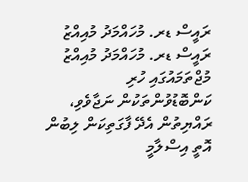ރައީސް ޑރ. މުހައްމަދު މުއިއްޒު
ރައީސް ޑރ. މުހައްމަދު މުއިއްޒު
މުޖްތަމައުގައި ހުރި ކަންބޮޑުވުންތަކުން ނަޖާވެވި، ރައްޔިތުން އެދޭ ފާގަތިކަން ލިބުން އޮތީ އިސްލާމީ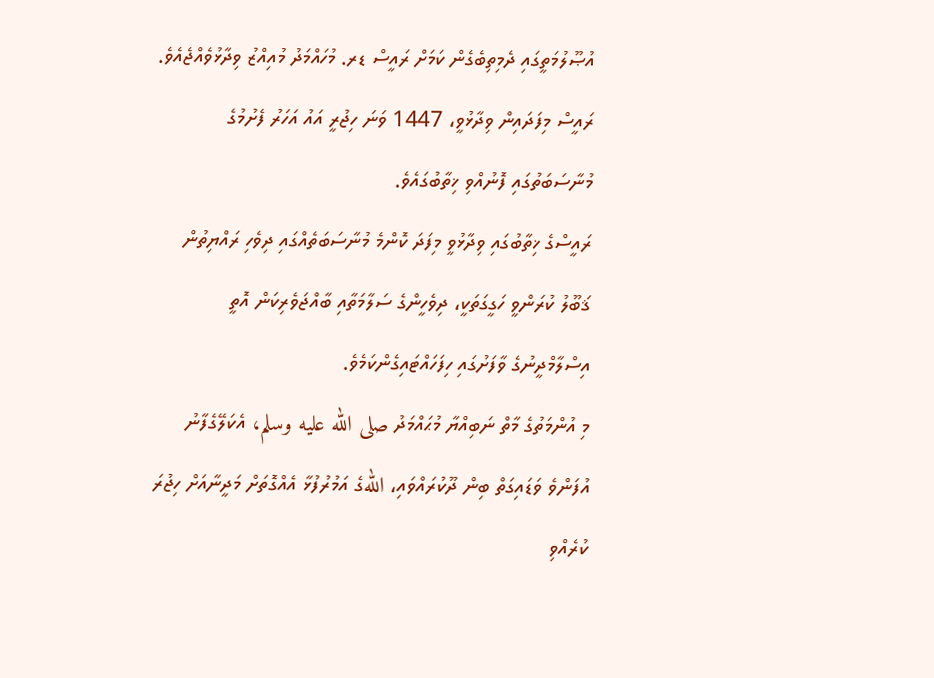އުޞޫލުމަތީގައި ދެމިތިބެގެން ކަމަށް ރައީސް ޑރ. މުހައްމަދު މުއިއްޒު ވިދާޅުވެއްޖެއެވެ.
ރައީސް މިފަދައިން ވިދާޅުވީ، 1447 ވަނަ ހިޖުރީ އައު އަހަރު ފެށުމުގެ މުނާސަބަތުގައި ފޮނުއްވި ޚިތާބުގައެވެ.
ރައީސްގެ ޚިތާބުގައި ވިދާޅުވީ މިފަދަ ކޮންމެ މުނާސަބަތެއްގައި ދިވެހި ރައްޔިތުން ޤަބޫލު ކުރަންވީ ހަގީގަތަކީ، ދިވެހީންގެ ސަލާމަތާއި ބާއްޖަވެރިކަން އޮތީ އިސްލާމްދީނުގެ ވާފަށުގައި ހިފަހައްޓައިގެންކަމެވެ.
މި އުންމަތުގެ މާތް ނަބިއްޔާ މުޙައްމަދު صلى الله عليه وسلم، އެކަލޭގެފާނު އުފަންވެ ވަޑައިގަތް ބިން ދޫކުރައްވައި، اللهގެ އަމުރުފުޅާ އެއްގޮތަށް މަދީނާއަށް ހިޖުރަ ކުރެއްވި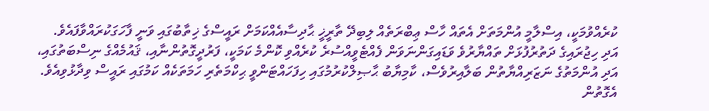ކުރެއްވުމަކީ، އިސްލާމީ އުންމަތަށް އެތައް ހާސް ޢިބްރަތެއް ލިބިދޭ ތާރީޚީ ޙާދިސާއެއްކަމަށް ރައީސްގެ ޚިތާބުގައި ވަނީ ފާހަގަކުރައްވާފައެވެ.
އަދި ހިޖުރައިގެ ދަތުރުފުޅަށް ތައްޔާރުވެ ވަޑައިގަންނަވަން ފެއްޓެވީއްސުރެ ކުރެއްވި ކޮންމެ ކަމަކީ، ފަރުދީގޮތުންނާއި، ޤައުމެއްގެ ނިސްބަތުގައި، އަދި އުންމަތުގެ ނަޒަރިއްޔާތުން ބަލާއިރުވެސް، ކާމިޔާބު ޙާޞިލްކުރުމުގައި ހިފަހައްޓަންވީ ޙިކްމަތެރި ހަމަތަކެއް ކަމުގައި ރައީސް ވިދާޅުވިއެވެ.
އެގޮތުން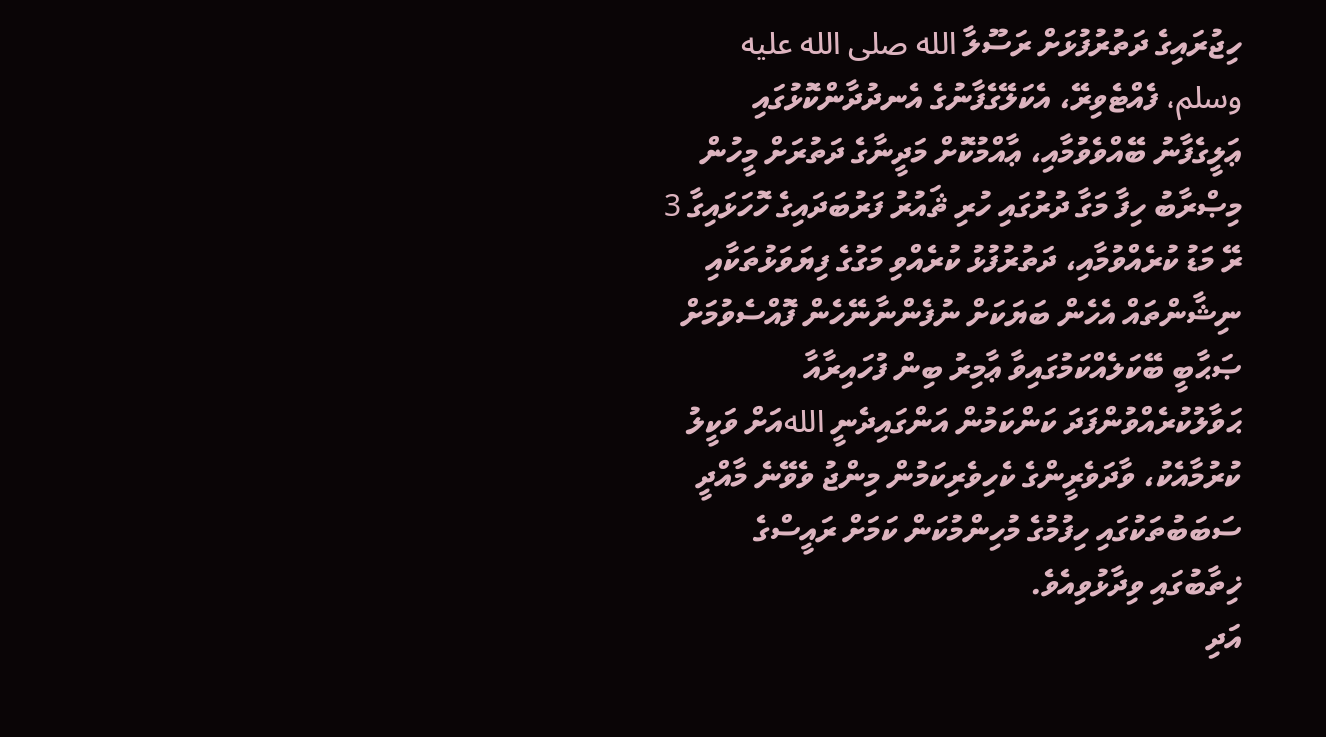ހިޖުރައިގެ ދަތުރުފުޅަށް ރަސޫލާ الله صلى الله عليه وسلم، ފެއްޓެވިރޭ، އެކަލޭގެފާނުގެ އެނދުދާންކޮޅުގައި ޢަލީގެފާނު ބޭއްވެވުމާއި، ޢާއްމުކޮށް މަދީނާގެ ދަތުރަށް މީހުން މިޞްރާބު ހިފާ މަގާ ދުރުގައި ހުރި ޘައުރު ފަރުބަދައިގެ ހޮހަޅައިގާ 3 ރޭ މަޑު ކުރެއްވުމާއި، ދަތުރުފުޅު ކުރެއްވި މަގުގެ ފިޔަވަޅުތަކާއި ނިޝާންތައް އެހެން ބަޔަކަށް ނުފެންނާނޭހެން ފޮއްސެވުމަށް ޞަޙާބީ ބޭކަލެއްކަމުގައިވާ ޢާމިރު ބިން ފުހައިރާއާ ޙަވާލުކުރެއްވުންފަދަ ކަންކަމުން އަންގައިދެނީ اللهއަށް ވަކީލު ކުރުމާއެކު، ވާދަވެރީންގެ ކެހިވެރިކަމުން މިންޖު ވެވޭނެ މާއްދީ ސަބަބުތަކުގައި ހިފުމުގެ މުހިންމުކަން ކަމަށް ރައީސްގެ ޚިތާބުގައި ވިދާޅުވިއެވެ.
އަދި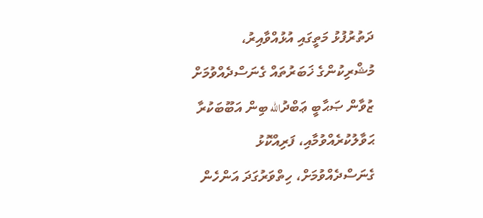ދަތުރުފުޅު މަތީގައި އުޅުއްވާއިރު، މުޝްރިކުންގެ ޚަބަރުތައް ގެނަސްދެއްވުމަށް ޒުވާން ޞަޙާބީ ޢަބްދުالله ބިން އަބޫބަކުރާ ޙަވާލުކުރެއްވުމާއި، ފަރިއްކޮޅު ގެނަސްދެއްވުމަށް، ހިތްވަރުގަދަ އަންހެން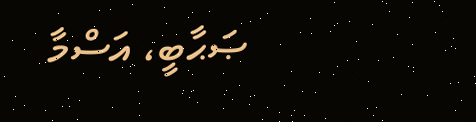ޞަޙާބީ، އަސްމާ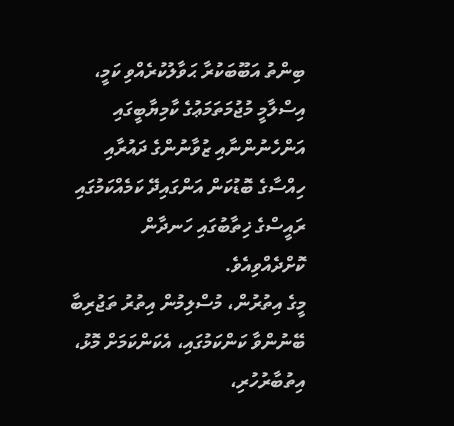ބިންތު އަބޫބަކުރާ ޙަވާލުކުރެއްވި ކަމީ، އިސްލާމީ މުޖުމަތަމަޢުގެ ކާމިޔާބީގައި އަންހެނުންނާއި ޒުވާނުންގެ ދައުރާއި ހިއްސާގެ ބޮޑުކަން އަންގައިދޭ ކަމެއްކަމުގައި ރައީސްގެ ޚިތާބުގައި ހަނދާން ކޮށްދެއްވިއެވެ.
މީގެ އިތުރުން، މުސްލިމުން އިތުރު ތަޖުރިބާ ބޭނުންވާ ކަންކަމުގައި، އެކަންކަމަށް މޮޅު، އިތުބާރުހުރި،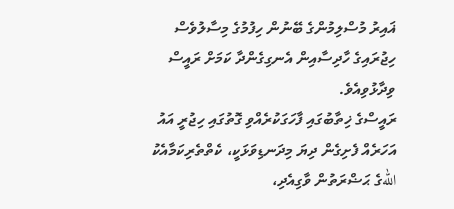ޣައިރު މުސްލިމުންގެ ބޭނުން ހިފުމުގެ މިސާލުވެސް ހިޖުރައިގެ ހާދިސާއިން އެނގިގެންދާ ކަމަށް ރައީސް ވިދާޅުވިއެވެ.
ރައީސްގެ ޚިތާބުގައި ފާހަގަކުރެއްވި ގޮތުގައި ހިޖުރީ އައު އަހަރެއް ފެށިގެން ދިޔަ މިދަނޑިވަޅަކީ، ކެތްތެރިކަމާއެކު اللهގެ ޙަޟްރަތުން ވާގިއެދި،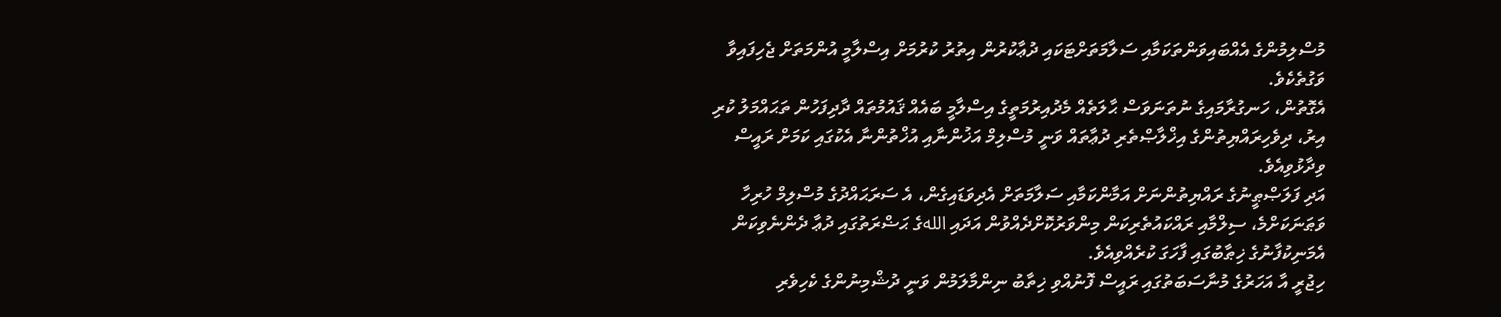މުސްލިމުންގެ އެއްބައިވަންތަކަމާއި ސަލާމަތަށްޓަކައި ދުޢާކުރުން އިތުރު ކުރުމަށް އިސްލާމީ އުންމަތަށް ޖެހިފައިވާ ވަގުތެކެވެ.
އެގޮތުން، ހަނގުރާމައިގެ ނުތަނަވަސް ޙާލަތެއް މެދުއިރުމަތީގެ އިސްލާމީ ބައެއް ޤައުމުތައް ދާދިފަހުން ތަޙައްމަލު ކުރި އިރު، ދިވެހިރައްޔިތުންގެ އިޚްލާޞްތެރި ދުޢާތައް ވަނީ މުސްލިމް އަޚުންނާއި އުޚްތުންނާ އެކުގައި ކަމަށް ރައީސް ވިދާޅުވިއެވެ.
އަދި ފަލަޞްޠީނުގެ ރައްޔިތުންނަށް އަމާންކަމާއި ސަލާމަތަށް އެދިވަޑައިގެން، އެ ސަރަޙައްދުގެ މުސްލިމް ހުރިހާ ވަޠަނަކަށްމެ، ސިލްމާއި ރައްކައުތެރިކަން މިންވަރުކޮށްދެއްވުން އަދައި اللهގެ ޙަޟްރަތުގައި ދުޢާ ދެންނެވިކަން އެމަނިކުފާނުގެ ޚިޠާބުގައި ފާހަގަ ކުރެއްވިއެވެ.
ހިޖުރީ އާ އަހަރުގެ މުނާސަބަތުގައި ރައީސް ފޮނުއްވި ޚިތާބު ނިންމާލަމުން ވަނީ ދުޝްމިނުންގެ ކެހިވެރި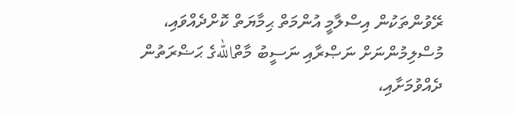ރޭވުންތަކުން އިސްލާމީ އުންމަތް ޙިމާޔަތް ކޮށްދެއްވައި، މުސްލިމުންނަށް ނަޞްރާއި ނަސީބު މާތްاللهގެ ޙަޟްރަތުން ދެއްވުމަށާއި،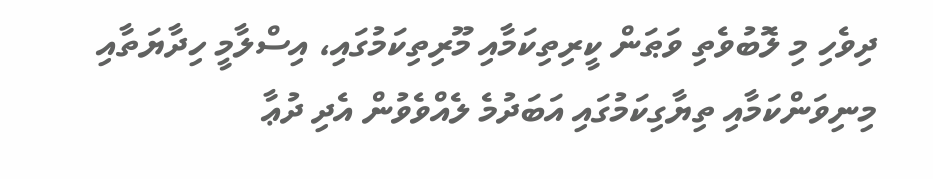ދިވެހި މި ލޮބުވެތި ވަޠަން ކީރިތިކަމާއި މޫރިތިކަމުގައި، އިސްލާމީ ހިދާޔަތާއި މިނިވަންކަމާއި ތިޔާގިކަމުގައި އަބަދުމެ ލެއްވެވުން އެދި ދުޢާ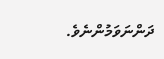ދަންނަވަމުންނެވެ.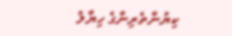ކިޔުންތެރިންގެ ހިޔާލު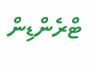ޓްރެންޑިން